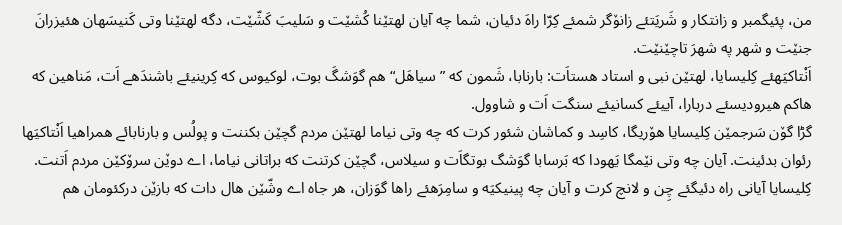من، پئیگمبر و زانتکار و شَریَتئے زانۆگر شمئے کِرّا راهَ دئیان، شما چه آیان لهتێنا کُشێت و سَلیبَ کَشّێت، دگه لهتێنا وتی کَنیسَهان هئیزرانَ جنێت و شهر په شهرَ تاچێنێت.
اَنْتاکیَهئے کِلیسایا، لهتێن نبی و استاد هستاَت: بارنابا، شَمون که ”سیاهَل“ هم گوَشگَ بوت، لوکیوس که کِرینیئے باشندَهے اَت، مَناهین که هاکم هیرودیسئے دربارا، آییئے کسانیئے سنگت اَت و شاوول.
گڑا گۆن سَرجمێن کِلیسایا هۆریگا، کاسِد و کماشان شئور کرت که چه وتی نیاما لهتێن مردم گچێن بکننت و پولُس و بارنابائے همراهیا اَنْتاکیَها رئوان بدئینت. آیان چه وتی نێمگا یَهودا که بَرسابا گوَشگ بوتگاَت و سیلاس، گچێن کرتنت که براتانی نیاما، اے دوێن سرۆکێن مردم اَتنت.
کِلیسایا آیانی راه دئیگئے چِن و لانچ کرت و آیان چه پینیکیَه و سامِرَهئے راها گوَزان، هر جاه اے وشّێن هال دات که بازێن درکئومان هم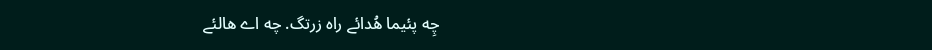چِه پئیما هُدائے راه زرتگ. چه اے هالئے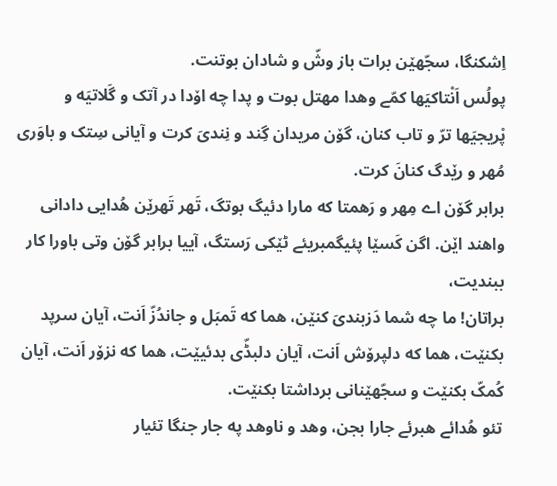اِشکنگا، سجّهێن برات باز وشّ و شادان بوتنت.
پولُس اَنْتاکیَها کمّے وهدا مهتل بوت و پدا چه اۆدا در آتک و گَلاتیَه و پْریجیَها ترّ و تاب کنان، گۆن مریدان گِند و نِندیَ کرت و آیانی سِتک و باوَری مُهر و رێدگ کنانَ کرت.
برابر گۆن اے مِهر و رَهمتا که مارا دئیگ بوتگ، تَهر تَهرێن هُدایی دادانی واهند اێن. اگن کَسێا پئیگمبریئے ٹێکی رَستگ، آییا برابر گۆن وتی باورا کار ببندیت،
براتان! ما چه شما دَزبندیَ کنێن، هما که تَمبَل و جاندُزّ اَنت، آیان سرپد بکنێت، هما که دلپرۆش اَنت، آیان دلبڈّی بدئیێت، هما که نزۆر اَنت، آیان کُمکّ بکنێت و سجّهێنانی برداشتا بکنێت.
تئو هُدائے هبرئے جارا بجن، وهد و ناوهد په جار جنگا تئیار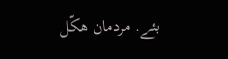بئے. مردمان هکّل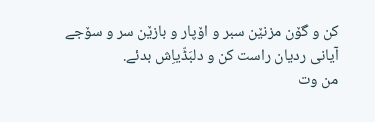کن و گۆن مزنێن سبر و اۆپار و بازێن سر و سۆجے آیانی ردیان راست کن و دلبَڈّیاِش بدئے.
من وت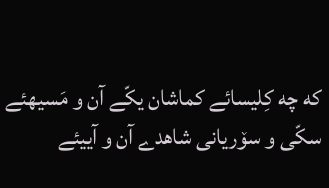که چه کِلیسائے کماشان یکّے آن و مَسیهئے سکّی و سۆریانی شاهدے آن و آییئے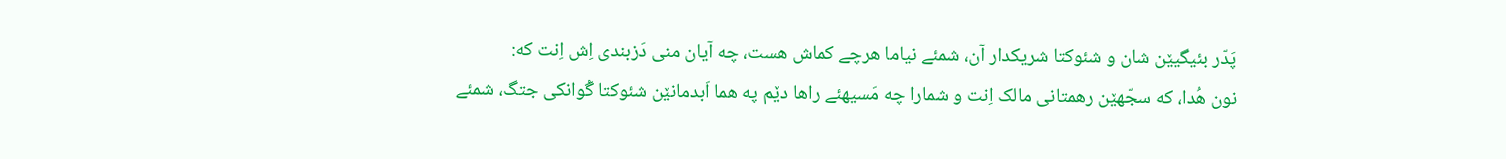پَدّر بئیگیێن شان و شئوکتا شریکدار آن، شمئے نیاما هرچے کماش هست، چه آیان منی دَزبندی اِش اِنت که:
نون هُدا، که سجّهێن رهمتانی مالک اِنت و شمارا چه مَسیهئے راها دێم په هما اَبدمانێن شئوکتا گْوانکی جتگ، شمئے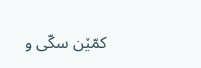کمّێن سکّی و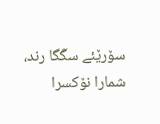سۆرێئے سگّگا رند، شمارا نۆکسرا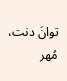توانَ دنت، مُهر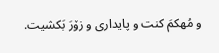و مُهکمَ کنت و پایداری و زۆرَ بَکشیت.